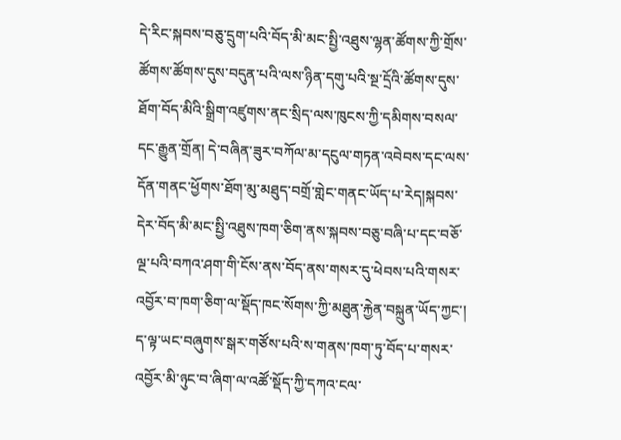དེ་རིང་སྐབས་བཅུ་དྲུག་པའི་བོད་མི་མང་སྤྱི་འཐུས་ལྷན་ཚོགས་ཀྱི་གྲོས་ཚོགས་ཚོགས་དུས་བདུན་པའི་ལས་ཉིན་དགུ་པའི་སྔ་དྲོའི་ཚོགས་དུས་ཐོག་བོད་མིའི་སྒྲིག་འཛུགས་ནང་སྲིད་ལས་ཁུངས་ཀྱི་དམིགས་བསལ་དང་རྒྱུན་གྲོན། དེ་བཞིན་ཟུར་བཀོལ་མ་དངུལ་གཏན་འབེབས་དང་ལས་དོན་གནང་ཕྱོགས་ཐོག་མུ་མཐུད་བགྲོ་གླེང་གནང་ཡོད་པ་རེད།སྐབས་དེར་བོད་མི་མང་སྤྱི་འཐུས་ཁག་ཅིག་ནས་སྐབས་བཅུ་བཞི་པ་དང་བཅོ་ལྔ་པའི་བཀའ་ཤག་གི་ངོས་ནས་བོད་ནས་གསར་དུ་ཕེབས་པའི་གསར་འབྱོར་བ་ཁག་ཅིག་ལ་སྡོད་ཁང་སོགས་ཀྱི་མཐུན་རྐྱེན་བསྐྲུན་ཡོད་ཀྱང་། ད་ལྟ་ཡང་བཞུགས་སྒར་གཙོས་པའི་ས་གནས་ཁག་ཏུ་བོད་པ་གསར་འབྱོར་མི་ཉུང་བ་ཞིག་ལ་འཚོ་སྡོད་ཀྱི་དཀའ་ངལ་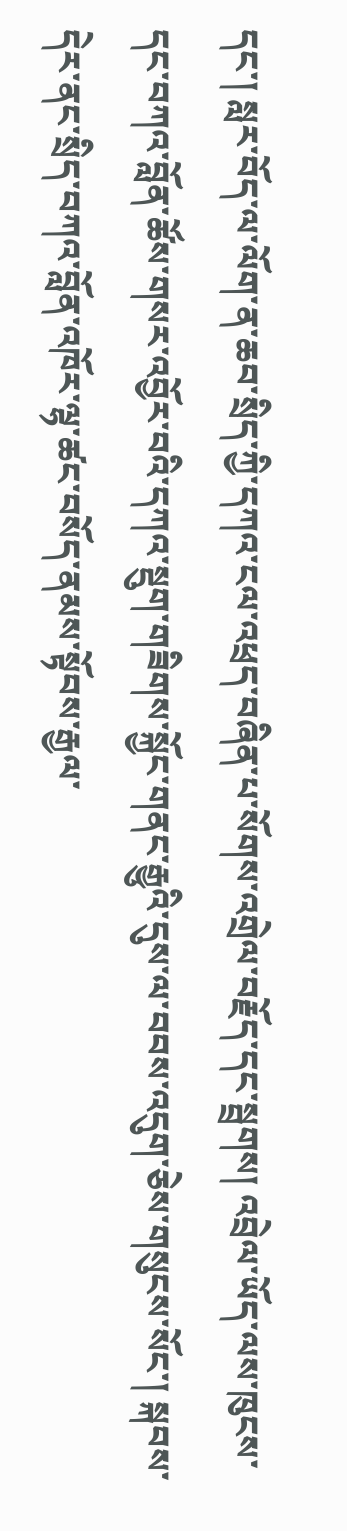དང་། སླར་བོད་ལ་ལོག་ན་ཆབ་སྲིད་ཀྱི་དཀའ་ངལ་འཕྲད་བཞིན་པ་སོགས་འགྲེལ་བརྗོད་དང་སྦྲགས། འབྲེལ་ཡོད་ལས་ཁུངས་དང་བཀའ་བློན་ཚོས་གསར་འབྱོར་བའི་དཀའ་སྡུག་གཟིགས་སྐྱོང་གནང་རྒྱུའི་དུས་ལ་བབས་འདུག་ཅེས་གསུངས་སོང་། སྐབས་དེར་ནང་སྲིད་བཀའ་བློན་འཁོར་ལྷ་ཚང་བསོད་ནམས་སྟོབས་རྒྱལ་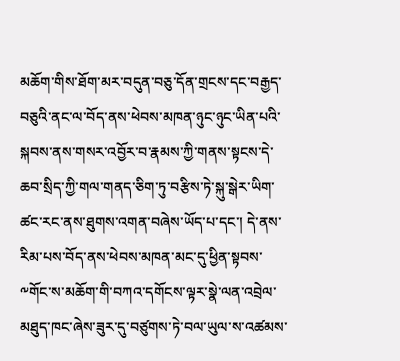མཆོག་གིས་ཐོག་མར་བདུན་བཅུ་དོན་གྲངས་དང་བརྒྱད་བཅུའི་ནང་ལ་བོད་ནས་ཕེབས་མཁན་ཉུང་ཉུང་ཡིན་པའི་སྐབས་ནས་གསར་འབྱོར་བ་རྣམས་ཀྱི་གནས་སྟངས་དེ་ཆབ་སྲིད་ཀྱི་གལ་གནད་ཅིག་ཏུ་བརྩིས་ཏེ་སྐུ་སྒེར་ཡིག་ཚང་རང་ནས་ཐུགས་འགན་བཞེས་ཡོད་པ་དང་། དེ་ནས་རིམ་པས་བོད་ནས་ཕེབས་མཁན་མང་དུ་ཕྱིན་སྟབས་༸གོང་ས་མཆོག་གི་བཀའ་དགོངས་ལྟར་སྣེ་ལན་འབྲེལ་མཐུད་ཁང་ཞེས་ཟུར་དུ་བཙུགས་ཏེ་བལ་ཡུལ་ས་འཚམས་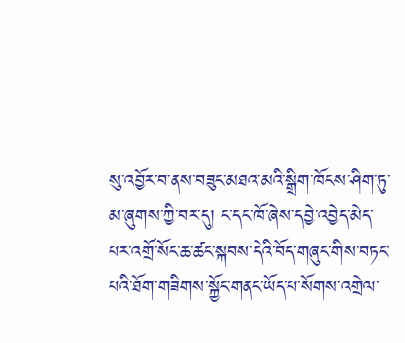སུ་འབྱོར་བ་ནས་བཟུང་མཐའ་མའི་སྒྲིག་ཁོངས་ཤིག་ཏུ་མ་ཞུགས་ཀྱི་བར་དུ། ང་དང་ཁོ་ཞེས་དབྱེ་འབྱེད་མེད་པར་འགྲོ་སོང་ཆ་ཚང་སྐབས་དེའི་བོད་གཞུང་གིས་བཏང་པའི་ཐོག་གཟིགས་སྐྱོང་གནང་ཡོད་པ་སོགས་འགྲེལ་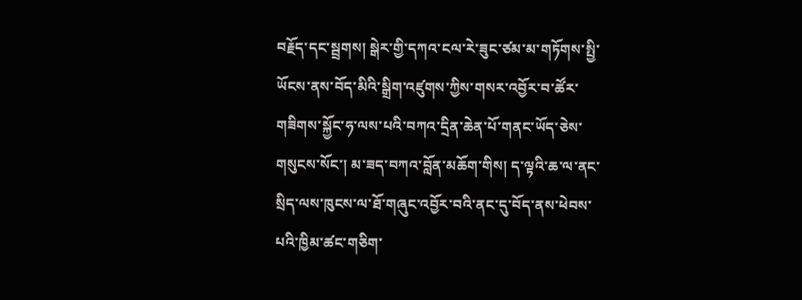བརྗོད་དང་སྦྲགས། སྒེར་གྱི་དཀའ་ངལ་རེ་ཟུང་ཙམ་མ་གཏོགས་སྤྱི་ཡོངས་ནས་བོད་མིའི་སྒྲིག་འཛུགས་ཀྱིས་གསར་འབྱོར་བ་ཚོར་གཟིགས་སྐྱོང་ཧ་ལས་པའི་བཀའ་དྲིན་ཆེན་པོ་གནང་ཡོད་ཅེས་གསུངས་སོང་། མ་ཟད་བཀའ་བློན་མཆོག་གིས། ད་ལྟའི་ཆ་ལ་ནང་སྲིད་ལས་ཁུངས་ལ་ཐོ་གཞུང་འབྱོར་བའི་ནང་དུ་བོད་ནས་ཕེབས་པའི་ཁྱིམ་ཚང་གཅིག་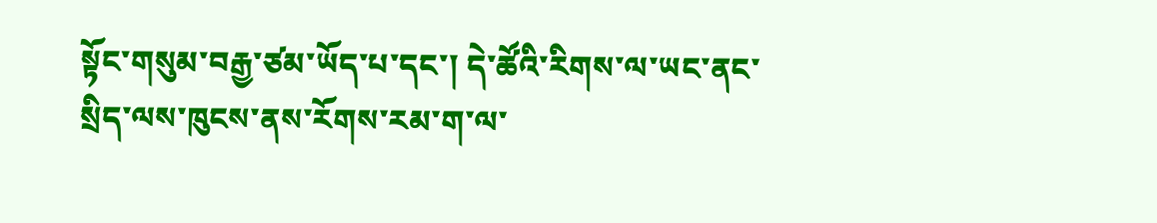སྟོང་གསུམ་བརྒྱ་ཙམ་ཡོད་པ་དང་། དེ་ཚོའི་རིགས་ལ་ཡང་ནང་སྲིད་ལས་ཁུངས་ནས་རོགས་རམ་ག་ལ་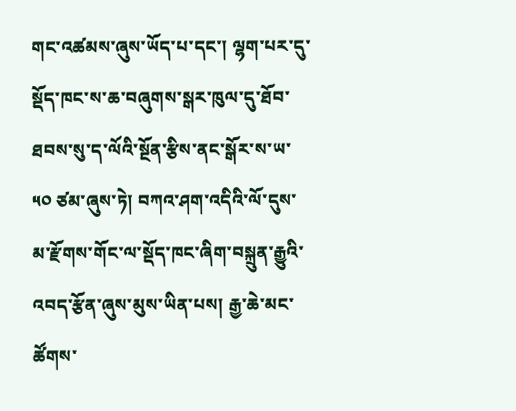གང་འཚམས་ཞུས་ཡོད་པ་དང་། ལྷག་པར་དུ་སྡོད་ཁང་ས་ཆ་བཞུགས་སྒར་ཁུལ་དུ་ཐོབ་ཐབས་སུ་ད་ལོའི་སྔོན་རྩིས་ནང་སྒོར་ས་ཡ་༥༠ ཙམ་ཞུས་ཏེ། བཀའ་ཤག་འདིའི་ལོ་དུས་མ་རྫོགས་གོང་ལ་སྡོད་ཁང་ཞིག་བསྐྲུན་རྒྱུའི་འབད་རྩོན་ཞུས་མུས་ཡིན་པས། རྒྱ་ཆེ་མང་ཚོགས་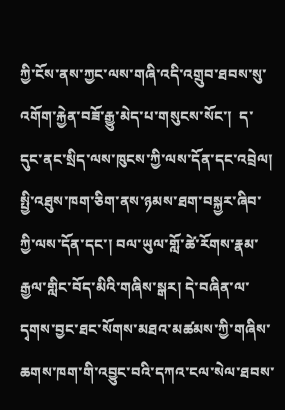ཀྱི་ངོས་ནས་ཀྱང་ལས་གཞི་འདི་འགྲུབ་ཐབས་སུ་འགོག་རྐྱེན་བཟོ་རྒྱུ་མེད་པ་གསུངས་སོང་།  ད་དུང་ནང་སྲིད་ལས་ཁུངས་ཀྱི་ལས་དོན་དང་འབྲེལ། སྤྱི་འཐུས་ཁག་ཅིག་ནས་ཉམས་ཐག་བསྐྱར་ཞིབ་ཀྱི་ལས་དོན་དང་། བལ་ཡུལ་གློ་ཚེ་རོགས་རྣམ་རྒྱལ་གླིང་བོད་མིའི་གཞིས་སྒར། དེ་བཞིན་ལ་དྭགས་བྱང་ཐང་སོགས་མཐའ་མཚམས་ཀྱི་གཞིས་ཆགས་ཁག་གི་འབྱུང་བའི་དཀའ་ངལ་སེལ་ཐབས་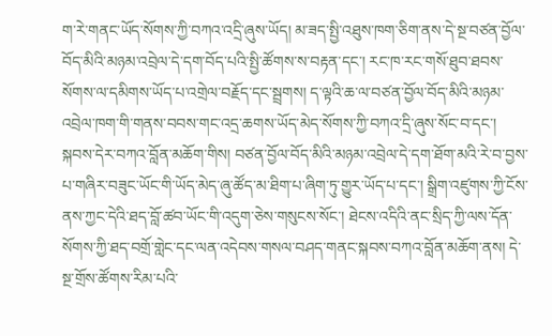ག་རེ་གནང་ཡོད་སོགས་ཀྱི་བཀའ་འདྲི་ཞུས་ཡོད། མ་ཟད་སྤྱི་འཐུས་ཁག་ཅིག་ནས་དེ་སྔ་བཙན་བྱོལ་བོད་མིའི་མཉམ་འབྲེལ་དེ་དག་བོད་པའི་སྤྱི་ཚོགས་ས་བརྟན་དང་། རང་ཁ་རང་གསོ་ཐུབ་ཐབས་སོགས་ལ་དམིགས་ཡོད་པ་འགྲེལ་བརྗོད་དང་སྦྲགས། ད་ལྟའི་ཆ་ལ་བཙན་བྱོལ་བོད་མིའི་མཉམ་འབྲེལ་ཁག་གི་གནས་བབས་གང་འདྲ་ཆགས་ཡོད་མེད་སོགས་ཀྱི་བཀའ་དྲི་ཞུས་སོང་བ་དང་། སྐབས་དེར་བཀའ་བློན་མཆོག་གིས། བཙན་བྱོལ་བོད་མིའི་མཉམ་འབྲེལ་དེ་དག་ཐོག་མའི་རེ་བ་བྱས་པ་གཞིར་བཟུང་ཡོང་གི་ཡོད་མེད་ཞུ་ཚོད་མ་ཐིག་པ་ཞིག་ཏུ་གྱུར་ཡོད་པ་དང་། སྒྲིག་འཛུགས་ཀྱི་ངོས་ནས་ཀྱང་དེའི་ཐད་བློ་ཚབ་ཡོང་གི་འདུག་ཅེས་གསུངས་སོང་། ཐེངས་འདིའི་ནང་སྲིད་ཀྱི་ལས་དོན་སོགས་ཀྱི་ཐད་བགྲོ་གླེང་དང་ལན་འདེབས་གསལ་བཤད་གནང་སྐབས་བཀའ་བློན་མཆོག་ནས། དེ་སྔ་གྲོས་ཚོགས་རིམ་པའི་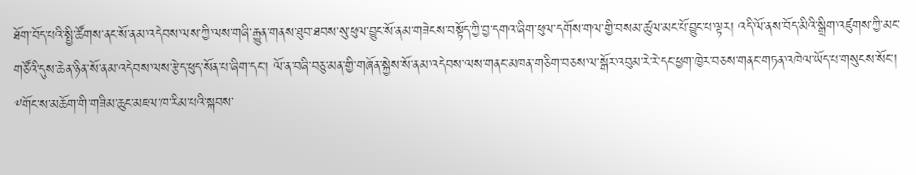ཐོག་བོད་པའི་སྤྱི་ཚོགས་ནང་སོ་ནམ་འདེབས་ལས་ཀྱི་ལས་གཞི་རྒྱུན་གནས་ཐུབ་ཐབས་སུ་ཕུལ་བྱུང་སོ་ནམ་གཟེངས་བསྟོད་ཀྱི་བྱ་དགའ་ཞིག་ཕུལ་དགོས་གལ་གྱི་བསམ་ཚུལ་མང་པོ་བྱུང་པ་ལྟར། འདི་ལོ་ནས་བོད་མིའི་སྒྲིག་འཛུགས་ཀྱི་མང་གཙོའི་དུས་ཆེན་ཉིན་སོ་ནམ་འདེབས་ལས་རྩེད་ཕུད་སོན་པ་ཞིག་དང་། ལོ་ན་བཞི་བཅུ་མན་གྱི་གཞོན་སྐྱེས་སོ་ནམ་འདེབས་ལས་གནང་མཁན་གཅིག་བཅས་ལ་སྒོར་འབུམ་རེ་རེ་དང་ཕྱག་ཁྱེར་བཅས་གནང་གཏན་འཁེལ་ཡོད་པ་གསུངས་སོང་།
༸གོང་ས་མཆོག་གི་གཟིམ་ཆུང་མཇལ་ཁ་རིམ་པའི་སྐབས་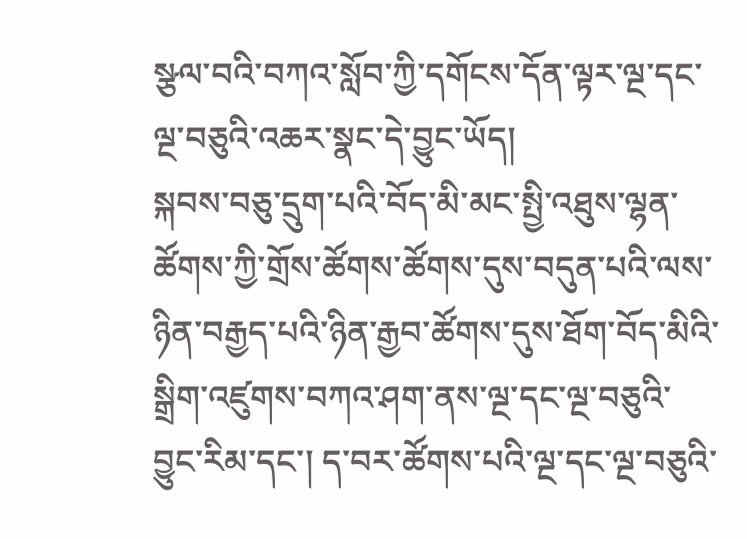སྩལ་བའི་བཀའ་སློབ་ཀྱི་དགོངས་དོན་ལྟར་ལྔ་དང་ལྔ་བཅུའི་འཆར་སྣང་དེ་བྱུང་ཡོད།
སྐབས་བཅུ་དྲུག་པའི་བོད་མི་མང་སྤྱི་འཐུས་ལྷན་ཚོགས་ཀྱི་གྲོས་ཚོགས་ཚོགས་དུས་བདུན་པའི་ལས་ཉིན་བརྒྱད་པའི་ཉིན་རྒྱབ་ཚོགས་དུས་ཐོག་བོད་མིའི་སྒྲིག་འཛུགས་བཀའ་ཤག་ནས་ལྔ་དང་ལྔ་བཅུའི་བྱུང་རིམ་དང་། ད་བར་ཚོགས་པའི་ལྔ་དང་ལྔ་བཅུའི་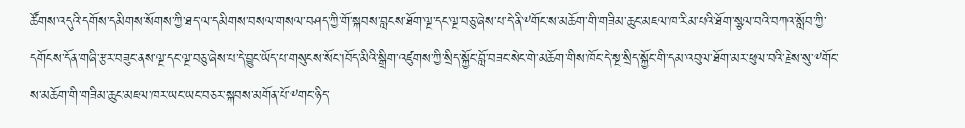ཚོགས་འདུའི་དགོས་དམིགས་སོགས་ཀྱི་ཐད་ལ་དམིགས་བསལ་གསལ་བཤད་ཀྱི་གོ་སྐབས་བླངས་ཐོག་ལྔ་དང་ལྔ་བཅུ་ཞེས་པ་དེ་ནི་༸གོང་ས་མཆོག་གི་གཟིམ་ཆུང་མཇལ་ཁ་རིམ་པའི་ཐོག་སྩལ་བའི་བཀའ་སློབ་ཀྱི་དགོངས་དོན་གཞི་རྩར་བཟུང་ནས་ལྔ་དང་ལྔ་བཅུ་ཞེས་པ་དེ་བྱུང་ཡོད་པ་གསུངས་སོང་།བོད་མིའི་སྒྲིག་འཛུགས་ཀྱི་སྲིད་སྐྱོང་བློ་བཟང་སེང་གེ་མཆོག་གིས་ཁོང་དེ་སྔ་སྲིད་སྐྱོང་གི་དམ་འབུལ་ཐོག་མར་ཕུལ་བའི་རྗེས་སུ་༸གོང་ས་མཆོག་གི་གཟིམ་ཆུང་མཇལ་ཁར་ཡང་ཡང་བཅར་སྐབས་མགོན་པོ་༸གང་ཉིད་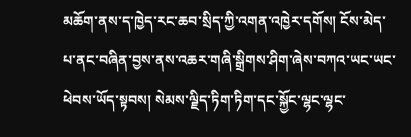མཆོག་ནས་ད་ཁྱེད་རང་ཆབ་སྲིད་ཀྱི་འགན་འཁྱེར་དགོས། ངོས་མེད་པ་ནང་བཞིན་བྱས་ནས་འཆར་གཞི་སྒྲིགས་ཤིག་ཞེས་བཀའ་ཡང་ཡང་ཕེབས་ཡོད་སྟབས། སེམས་ལྗིད་ཏིག་ཏིག་དང་སྐྱོང་ལྷང་ལྷང་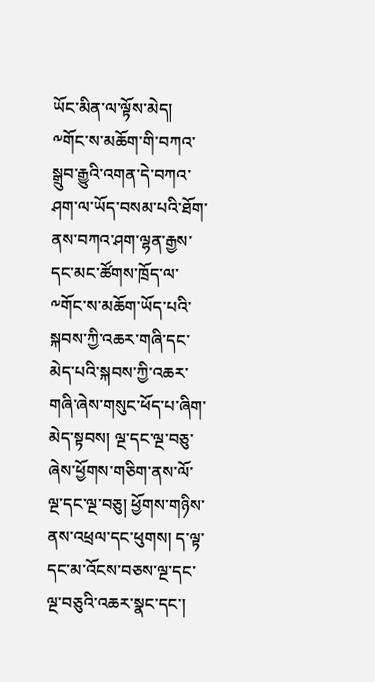ཡོང་མིན་ལ་ལྟོས་མེད། ༸གོང་ས་མཆོག་གི་བཀའ་སྒྲུབ་རྒྱུའི་འགན་དེ་བཀའ་ཤག་ལ་ཡོད་བསམ་པའི་ཐོག་ནས་བཀའ་ཤག་ལྷན་རྒྱས་དང་མང་ཚོགས་ཁྲོད་ལ་༸གོང་ས་མཆོག་ཡོད་པའི་སྐབས་ཀྱི་འཆར་གཞི་དང་མེད་པའི་སྐབས་ཀྱི་འཆར་གཞི་ཞེས་གསུང་ཕོད་པ་ཞིག་མེད་སྟབས། ལྔ་དང་ལྔ་བཅུ་ཞེས་ཕྱོགས་གཅིག་ནས་ལོ་ལྔ་དང་ལྔ་བཅུ། ཕྱོགས་གཉིས་ནས་འཕྲལ་དང་ཕུགས། ད་ལྟ་དང་མ་འོངས་བཅས་ལྔ་དང་ལྔ་བཅུའི་འཆར་སྣང་དང་།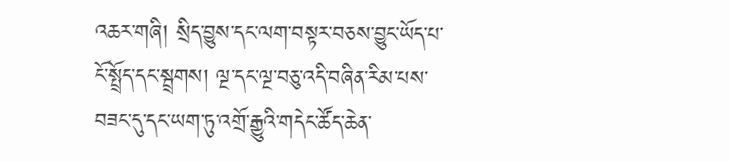འཆར་གཞི། སྲིད་བྱུས་དང་ལག་བསྟར་བཅས་བྱུང་ཡོད་པ་ངོ་སྤྲོད་དང་སྦྲགས། ལྔ་དང་ལྔ་བཅུ་འདི་བཞིན་རིམ་པས་བཟང་དུ་དང་ཡག་ཏུ་འགྲོ་རྒྱུའི་གདེང་ཚོད་ཆེན་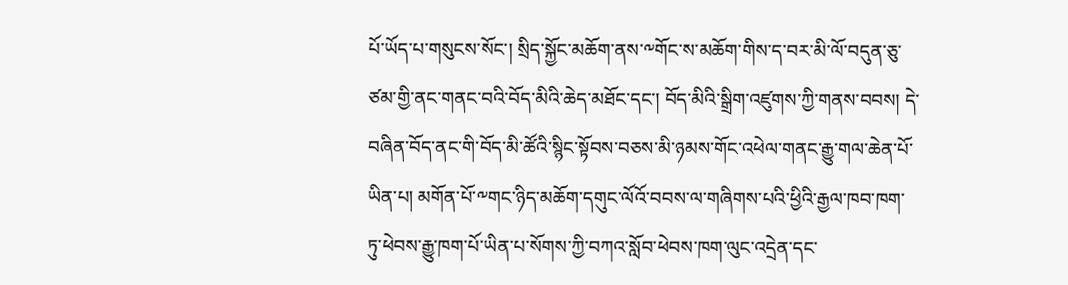པོ་ཡོད་པ་གསུངས་སོང་། སྲིད་སྐྱོང་མཆོག་ནས་༸གོང་ས་མཆོག་གིས་ད་བར་མི་ལོ་བདུན་ཅུ་ཙམ་གྱི་ནང་གནང་བའི་བོད་མིའི་ཆེད་མཐོང་དང་། བོད་མིའི་སྒྲིག་འཛུགས་ཀྱི་གནས་བབས། དེ་བཞིན་བོད་ནང་གི་བོད་མི་ཚོའི་སྙིང་སྟོབས་བཅས་མི་ཉམས་གོང་འཕེལ་གནང་རྒྱུ་གལ་ཆེན་པོ་ཡིན་པ། མགོན་པོ་༸གང་ཉིད་མཆོག་དགུང་ལོའོ་བབས་ལ་གཞིགས་པའི་ཕྱིའི་རྒྱལ་ཁབ་ཁག་ཏུ་ཕེབས་རྒྱུ་ཁག་པོ་ཡིན་པ་སོགས་ཀྱི་བཀའ་སློབ་ཕེབས་ཁག་ལུང་འདྲེན་དང་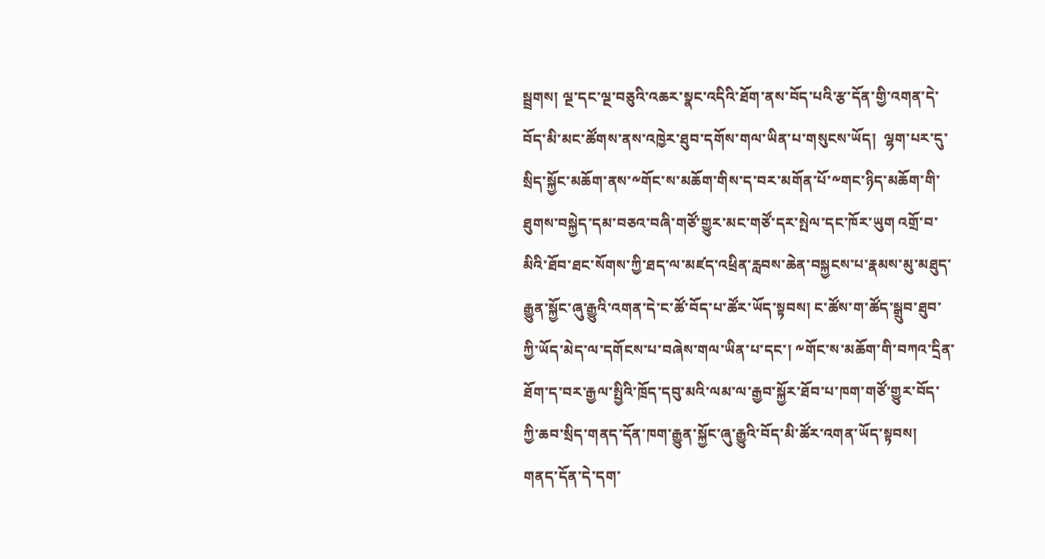སྦྲགས། ལྔ་དང་ལྔ་བཅུའི་འཆར་སྣང་འདིའི་ཐོག་ནས་བོད་པའི་རྩ་དོན་གྱི་འགན་དེ་བོད་མི་མང་ཚོགས་ནས་འཁྱེར་ཐུབ་དགོས་གལ་ཡིན་པ་གསུངས་ཡོད།  ལྷག་པར་དུ་སྲིད་སྐྱོང་མཆོག་ནས་༸གོང་ས་མཆོག་གིས་ད་བར་མགོན་པོ་༸གང་ཉིད་མཆོག་གི་ཐུགས་བསྐྱེད་དམ་བཅའ་བཞི་གཙོ་གྱུར་མང་གཙོ་དར་སྤེལ་དང་ཁོར་ཡུག འགྲོ་བ་མིའི་ཐོབ་ཐང་སོགས་ཀྱི་ཐད་ལ་མཛད་འཕྲིན་རླབས་ཆེན་བསྐྱངས་པ་རྣམས་མུ་མཐུད་རྒྱུན་སྐྱོང་ཞུ་རྒྱུའི་འགན་དེ་ང་ཚོ་བོད་པ་ཚོར་ཡོད་སྟབས། ང་ཚོས་ག་ཚོད་སྒྲུབ་ཐུབ་ཀྱི་ཡོད་མེད་ལ་དགོངས་པ་བཞེས་གལ་ཡིན་པ་དང་། ༸གོང་ས་མཆོག་གི་བཀའ་དྲིན་ཐོག་ད་བར་རྒྱལ་སྤྱིའི་ཁྲོད་དབུ་མའི་ལམ་ལ་རྒྱབ་སྐྱོར་ཐོབ་པ་ཁག་གཙོ་གྱུར་བོད་ཀྱི་ཆབ་སྲིད་གནད་དོན་ཁག་རྒྱུན་སྐྱོང་ཞུ་རྒྱུའི་བོད་མི་ཚོར་འགན་ཡོད་སྟབས། གནད་དོན་དེ་དག་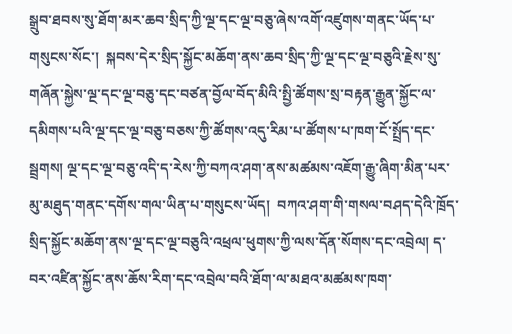སྒྲུབ་ཐབས་སུ་ཐོག་མར་ཆབ་སྲིད་ཀྱི་ལྔ་དང་ལྔ་བཅུ་ཞེས་འགོ་འཛུགས་གནང་ཡོད་པ་གསུངས་སོང་།  སྐབས་དེར་སྲིད་སྐྱོང་མཆོག་ནས་ཆབ་སྲིད་ཀྱི་ལྔ་དང་ལྔ་བཅུའི་རྗེས་སུ་གཞོན་སྐྱེས་ལྔ་དང་ལྔ་བཅུ་དང་བཙན་བྱོལ་བོད་མིའི་སྤྱི་ཚོགས་སྲ་བརྟན་རྒྱུན་སྐྱོང་ལ་དམིགས་པའི་ལྔ་དང་ལྔ་བཅུ་བཅས་ཀྱི་ཚོགས་འདུ་རིམ་པ་ཚོགས་པ་ཁག་ངོ་སྤྲོད་དང་སྦྲགས། ལྔ་དང་ལྔ་བཅུ་འདི་ད་རེས་ཀྱི་བཀའ་ཤག་ནས་མཚམས་འཇོག་རྒྱུ་ཞིག་མིན་པར་མུ་མཐུད་གནང་དགོས་གལ་ཡིན་པ་གསུངས་ཡོད།  བཀའ་ཤག་གི་གསལ་བཤད་དེའི་ཁྲོད་སྲིད་སྐྱོང་མཆོག་ནས་ལྔ་དང་ལྔ་བཅུའི་འཕྲལ་ཕུགས་ཀྱི་ལས་དོན་སོགས་དང་འབྲེལ། ད་བར་འཛིན་སྐྱོང་ནས་ཆོས་རིག་དང་འབྲེལ་བའི་ཐོག་ལ་མཐའ་མཚམས་ཁག་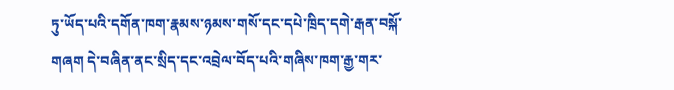ཏུ་ཡོད་པའི་དགོན་ཁག་རྣམས་ཉམས་གསོ་དང་དཔེ་ཁྲིད་དགེ་རྒན་བསྐོ་གཞག དེ་བཞིན་ནང་སྲིད་དང་འབྲེལ་བོད་པའི་གཞིས་ཁག་རྒྱ་གར་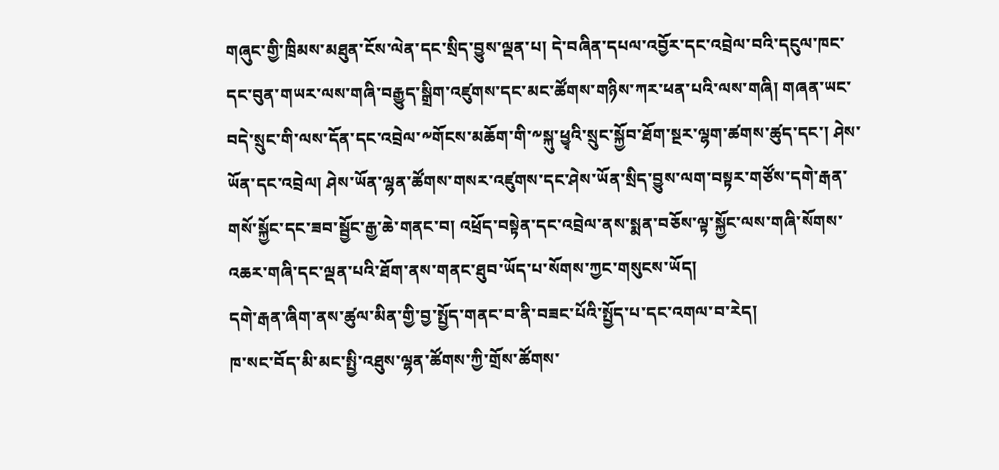གཞུང་གྱི་ཁྲིམས་མཐུན་ངོས་ལེན་དང་སྲིད་བྱུས་ལྡན་པ། དེ་བཞིན་དཔལ་འབྱོར་དང་འབྲེལ་བའི་དངུལ་ཁང་དང་བུན་གཡར་ལས་གཞི་བརྒྱུད་སྒྲིག་འཛུགས་དང་མང་ཚོགས་གཉིས་ཀར་ཕན་པའི་ལས་གཞི། གཞན་ཡང་བདེ་སྲུང་གི་ལས་དོན་དང་འབྲེལ་༸གོངས་མཆོག་གི་༸སྐུ་ཕྱྭའི་སྲུང་སྐྱོབ་ཐོག་སྔར་ལྷག་ཚགས་ཚུད་དང་། ཤེས་ཡོན་དང་འབྲེལ། ཤེས་ཡོན་ལྷན་ཚོགས་གསར་འཛུགས་དང་ཤེས་ཡོན་སྲིད་བྱུས་ལག་བསྟར་གཙོས་དགེ་རྒན་གསོ་སྐྱོང་དང་ཟབ་སྦྱོང་རྒྱ་ཆེ་གནང་བ། འཕྲོད་བསྟེན་དང་འབྲེལ་ནས་སྨན་བཅོས་ལྟ་སྐྱོང་ལས་གཞི་སོགས་འཆར་གཞི་དང་ལྡན་པའི་ཐོག་ནས་གནང་ཐུབ་ཡོད་པ་སོགས་ཀྱང་གསུངས་ཡོད།
དགེ་རྒན་ཞིག་ནས་ཚུལ་མིན་གྱི་བྱ་སྤྱོད་གནང་བ་ནི་བཟང་པོའི་སྤྱོད་པ་དང་འགལ་བ་རེད།
ཁ་སང་བོད་མི་མང་སྤྱི་འཐུས་ལྷན་ཚོགས་ཀྱི་གྲོས་ཚོགས་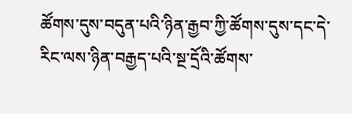ཚོགས་དུས་བདུན་པའི་ཉིན་རྒྱབ་ཀྱི་ཚོགས་དུས་དང་དེ་རིང་ལས་ཉིན་བརྒྱད་པའི་སྔ་དྲོའི་ཚོགས་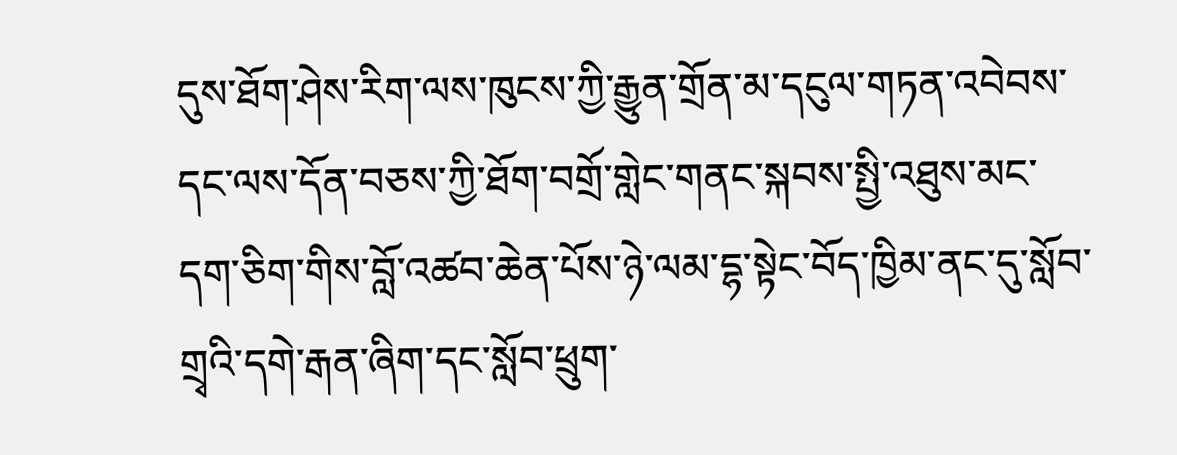དུས་ཐོག་ཤེས་རིག་ལས་ཁུངས་ཀྱི་རྒྱུན་གྲོན་མ་དངུལ་གཏན་འབེབས་དང་ལས་དོན་བཅས་ཀྱི་ཐོག་བགྲོ་གླེང་གནང་སྐབས་སྤྱི་འཐུས་མང་དག་ཅིག་གིས་བློ་འཚབ་ཆེན་པོས་ཉེ་ལམ་དྷ་སྟེང་བོད་ཁྱིམ་ནང་དུ་སློབ་གྲྭའི་དགེ་རྒན་ཞིག་དང་སློབ་ཕྲུག་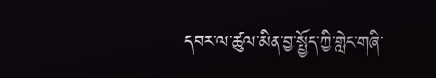དབར་ལ་ཚུལ་མིན་བྱ་སྤྱོད་ཀྱི་གླེང་གཞི་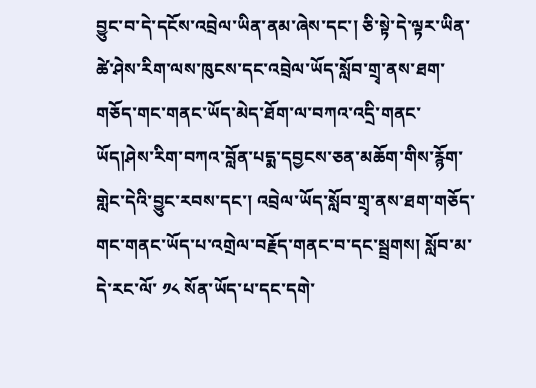བྱུང་བ་དེ་དངོས་འབྲེལ་ཡིན་ནམ་ཞེས་དང་། ཅི་སྟེ་དེ་ལྟར་ཡིན་ཚེ་ཤེས་རིག་ལས་ཁུངས་དང་འབྲེལ་ཡོད་སློབ་གྲྭ་ནས་ཐག་གཅོད་གང་གནང་ཡོད་མེད་ཐོག་ལ་བཀའ་འདྲི་གནང་ཡོད།ཤེས་རིག་བཀའ་བློན་པདྨ་དབྱངས་ཅན་མཆོག་གིས་རྙོག་གླེང་དེའི་བྱུང་རབས་དང་། འབྲེལ་ཡོད་སློབ་གྲྭ་ནས་ཐག་གཅོད་གང་གནང་ཡོད་པ་འགྲེལ་བརྗོད་གནང་བ་དང་སྦྲགས། སློབ་མ་དེ་རང་ལོ་ ༡༨ སོན་ཡོད་པ་དང་དགེ་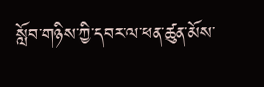སློབ་གཉིས་ཀྱི་དབར་ལ་ཕན་ཚུན་མོས་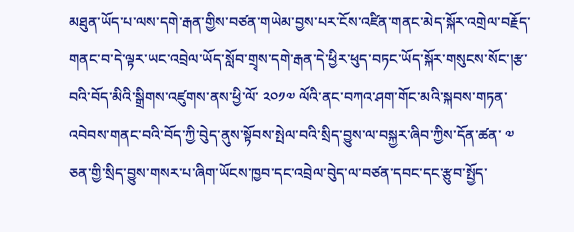མཐུན་ཡོད་པ་ལས་དགེ་རྒན་གྱིས་བཙན་གཡེམ་བྱས་པར་ངོས་འཛིན་གནང་མེད་སྐོར་འགྲེལ་བརྗོད་གནང་བ་དེ་ལྟར་ཡང་འབྲེལ་ཡོད་སློབ་གྲྭས་དགེ་རྒན་དེ་ཕྱིར་ཕུད་བཏང་ཡོད་སྐོར་གསུངས་སོང་།རྩ་བའི་བོད་མིའི་སྒྲིགས་འཛུགས་ནས་ཕྱི་ལོ་ ༢༠༡༧ ལོའི་ནང་བཀའ་ཤག་གོང་མའི་སྐབས་གཏན་འབེབས་གནང་བའི་བོད་ཀྱི་བེུད་ནུས་སྟོབས་སྤེལ་བའི་སྲིད་བྱུས་ལ་བསྐྱར་ཞིབ་ཀྱིས་དོན་ཚན་ ༧ ཅན་གྱི་སྲིད་བྱུས་གསར་པ་ཞིག་ཡོངས་ཁྱབ་དང་འབྲེལ་བེུད་ལ་བཙན་དབང་དང་རྩུབ་སྤྱོད་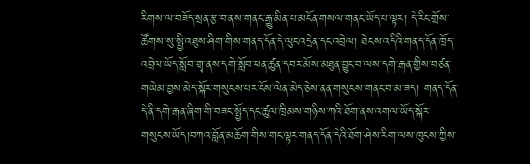རིགས་ལ་བཟོད་སྲན་རྩ་བ་ནས་གནང་རྒྱུ་མིན་པ་མངོན་གསལ་གནང་ཡོད་པ་ལྟར། དེ་རིང་གྲོས་ཚོགས་སུ་སྤྱི་འཐུས་ཤིག་གིས་གནད་དོན་དེ་ལུང་འདྲེན་དང་འབྲེལ། ཐེངས་འདིའི་གནད་དོན་ཁྲོད་འབྲེལ་ཡོད་སློབ་གྲྭ་ནས་དགེ་སློབ་ཕན་ཚུན་དབར་མོས་མཐུན་བྱུང་བ་ལས་དགེ་རྒན་གྱིས་བཙན་གཡེམ་བྱས་མེད་སྐོར་གསུངས་པར་ངོས་ལེན་མེད་ཅེས་ནན་གསུངས་གནང་བ་མ་ཟད། གནད་དོན་དེ་ནི་དགེ་རྒན་ཞིག་གི་བཟང་སྤྱོད་དང་ཚུལ་ཁྲིམས་གཉིས་ཀའི་ཐོག་ནས་འགལ་ཡོད་སྐོར་གསུངས་ཡོད།བཀའ་བློན་མཆོག་གིས་གང་ལྟར་གནད་དོན་དེའི་ཐོག་ཤེས་རིག་ལས་ཁུངས་ཀྱིས་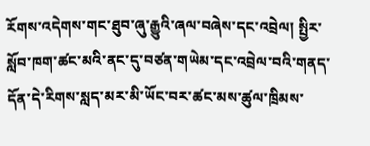རོགས་འདེགས་གང་ཐུབ་ཞུ་རྒྱུའི་ཞལ་བཞེས་དང་འབྲེལ། སྤྱིར་སློབ་ཁག་ཚང་མའི་ནང་དུ་བཙན་གཡེམ་དང་འབྲེལ་བའི་གནད་དོན་དེ་རིགས་སླད་མར་མི་ཡོང་བར་ཚང་མས་ཚུལ་ཁྲིམས་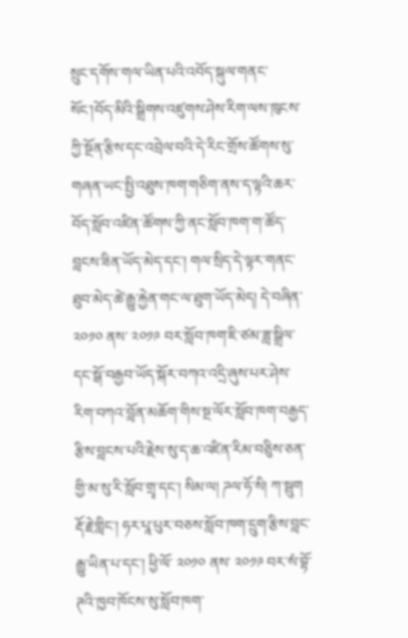སྲུང་དགོས་གལ་ཡིན་པའི་འབོད་སྐུལ་གནང་སོང་།བོད་མིའི་སྒྲིགས་འཛུགས་ཤེས་རིག་ལས་ཁུངས་ཀྱི་སྔོན་རྩིས་དང་འབྲེལ་བའི་དེ་རིང་གྲོས་ཚོགས་སུ་གཞན་ཡང་སྤྱི་འཐུས་ཁག་གཅིག་ནས་ད་ལྟའི་ཆར་བོད་སློབ་འཛིན་ཚོགས་ཀྱི་ནང་སློབ་ཁག་ག་ཚོད་བླངས་ཟིན་ཡོད་མེད་དང་། གལ་སྲིད་དེ་ལྟར་གནང་ཐུབ་མེད་ཚེ་རྒྱུ་རྐྱེན་གང་ལ་ཐུག་ཡོད་མེད། དེ་བཞིན་ ༢༠༡༠ ནས་ ༢༠༡༩ བར་སློབ་ཁག་ཇི་ཙམ་ཟླ་སྒྲིལ་དང་སྒོ་བརྒྱབ་ཡོད་སྐོར་བཀའ་འདྲི་ཞུས་པར་ཤེས་རིག་བཀའ་བློན་མཆོག་གིས་སྔ་ལོར་སློབ་ཁག་བརྒྱད་རྩིས་བླངས་པའི་རྗེས་སུ་ད་ཆ་འཛིན་རིམ་བཅིུས་ཅན་གྱི་མ་སུ་རི་སློབ་གྲྭ་དང་། སིམ་ལ། ཌལ་ཧོ་སི། ཀ་སྦུག རྡོ་རྗེ་གླིང་། ཧར་པཱ་པུར་བཅས་སློབ་ཁག་དྲུག་རྩིས་བླང་རྒྱུ་ཡིན་པ་དང་། ཕྱི་ལོ་ ༢༠༡༠ ནས་ ༢༠༡༩ བར་སཾ་བྷོ་ཊའི་ཁྱབ་ཁོངས་སུ་སློབ་ཁག་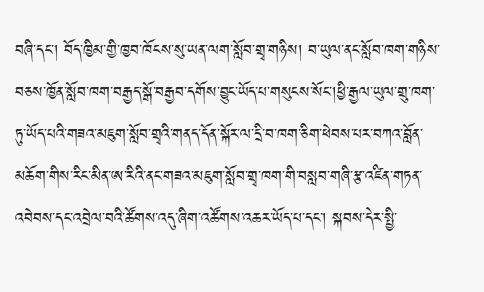བཞི་དང་། བོད་ཁྱིམ་གྱི་ཁྱབ་ཁོངས་སུ་ཡན་ལག་སློབ་གྲྭ་གཉིས། བ་ཡུལ་ནང་སློབ་ཁག་གཉིས་བཅས་ཁྱོན་སློབ་ཁག་བརྒྱད་སྒོ་བརྒྱབ་དགོས་བྱུང་ཡོད་པ་གསུངས་སོང་།ཕྱི་རྒྱལ་ཡུལ་གྲུ་ཁག་ཏུ་ཡོད་པའི་གཟའ་མཇུག་སློབ་གྲྭའི་གནད་དོན་སྐོར་ལ་དྲི་བ་ཁག་ཅིག་ཕེབས་པར་བཀའ་བློན་མཆོག་གིས་རིང་མིན་ཨ་རིའི་ནང་གཟའ་མཇུག་སློབ་གྲྭ་ཁག་གི་བསླབ་གཞི་རྩ་འཛིན་གཏན་འབེབས་དང་འབྲེལ་བའི་ཚོགས་འདུ་ཞིག་འཚོགས་འཆར་ཡོད་པ་དང་། སྐབས་དེར་སྤྱི་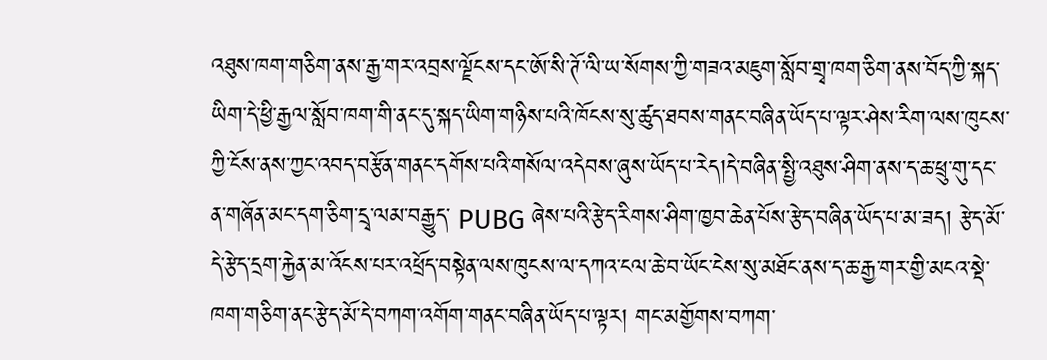འཐུས་ཁག་གཅིག་ནས་རྒྱ་གར་འབྲས་ལྗོངས་དང་ཨོ་སི་ཊོ་ལི་ཡ་སོགས་ཀྱི་གཟའ་མཇུག་སློབ་གྲྭ་ཁག་ཅིག་ནས་བོད་ཀྱི་སྐད་ཡིག་དེ་ཕྱི་རྒྱལ་སློབ་ཁག་གི་ནང་དུ་སྐད་ཡིག་གཉིས་པའི་ཁོངས་སུ་ཚུད་ཐབས་གནང་བཞིན་ཡོད་པ་ལྟར་ཤེས་རིག་ལས་ཁུངས་ཀྱི་ངོས་ནས་ཀྱང་འབད་བརྩོན་གནང་དགོས་པའི་གསོལ་འདེབས་ཞུས་ཡོད་པ་རེད།དེ་བཞིན་སྤྱི་འཐུས་ཤིག་ནས་ད་ཆ་ཕྲུ་གུ་དང་ན་གཞོན་མང་དག་ཅིག་དྲྭ་ལམ་བརྒྱུད་ PUBG ཞེས་པའི་རྩེད་རིགས་ཤིག་ཁྱབ་ཆེན་པོས་རྩེད་བཞིན་ཡོད་པ་མ་ཟད། རྩེད་མོ་དེ་རྩེད་དྲག་རྐྱེན་མ་འོངས་པར་འཕྲོད་བསྟེན་ལས་ཁུངས་ལ་དཀའ་ངལ་ཆེ་བ་ཡོང་ངེས་སུ་མཐོང་ནས་ད་ཆ་རྒྱ་གར་གྱི་མངའ་སྡེ་ཁག་གཅིག་ནང་རྩེད་མོ་དེ་བཀག་འགོག་གནང་བཞིན་ཡོད་པ་ལྟར། གང་མགྱོགས་བཀག་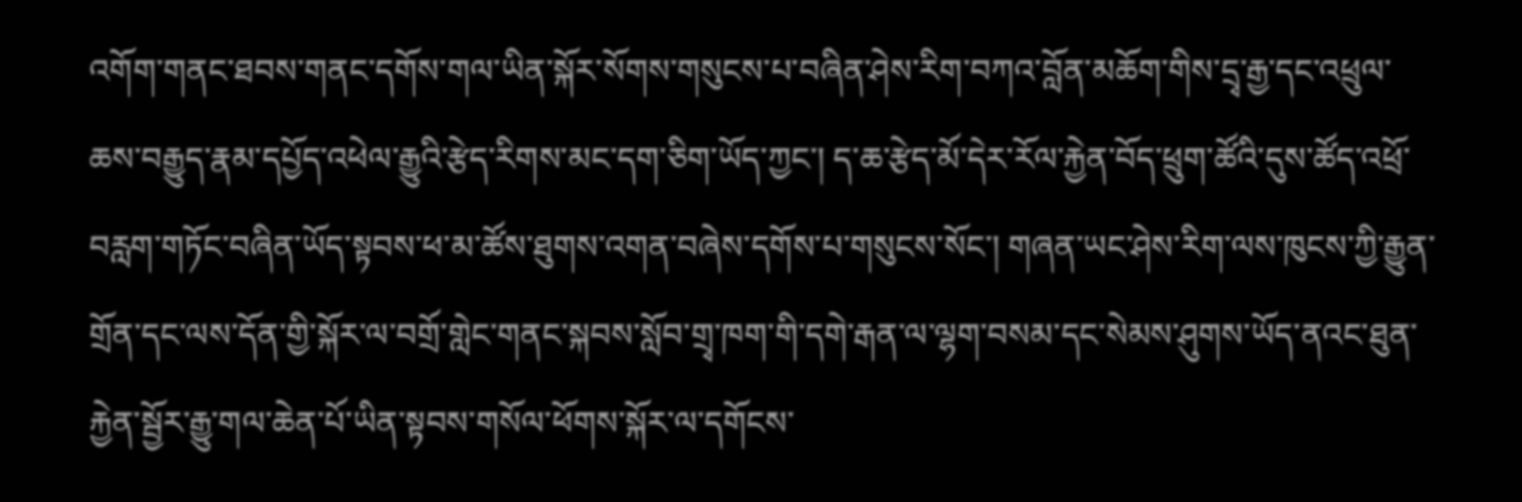འགོག་གནང་ཐབས་གནང་དགོས་གལ་ཡིན་སྐོར་སོགས་གསུངས་པ་བཞིན་ཤེས་རིག་བཀའ་བློན་མཆོག་གིས་དྲྭ་རྒྱ་དང་འཕྲུལ་ཆས་བརྒྱུད་རྣམ་དཔྱོད་འཕེལ་རྒྱུའི་རྩེད་རིགས་མང་དག་ཅིག་ཡོད་ཀྱང་། ད་ཆ་རྩེད་མོ་དེར་རོལ་རྐྱེན་བོད་ཕྲུག་ཚོའི་དུས་ཚོད་འཕྲོ་བརླག་གཏོང་བཞིན་ཡོད་སྟབས་ཕ་མ་ཚོས་ཐུགས་འགན་བཞེས་དགོས་པ་གསུངས་སོང་། གཞན་ཡང་ཤེས་རིག་ལས་ཁུངས་ཀྱི་རྒྱུན་གྲོན་དང་ལས་དོན་གྱི་སྐོར་ལ་བགྲོ་གླེང་གནང་སྐབས་སློབ་གྲྭ་ཁག་གི་དགེ་རྒན་ལ་ལྷག་བསམ་དང་སེམས་ཤུགས་ཡོད་ནའང་ཐུན་རྐྱེན་སྦྱོར་རྒྱུ་གལ་ཆེན་པོ་ཡིན་སྟབས་གསོལ་ཕོགས་སྐོར་ལ་དགོངས་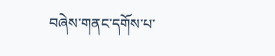བཞེས་གནང་དགོས་པ་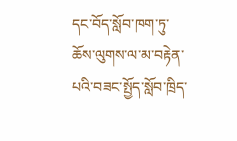དང་བོད་སློབ་ཁག་ཏུ་ཆོས་ལུགས་ལ་མ་བརྟེན་པའི་བཟང་སྤྱོད་སློབ་ཁྲིད་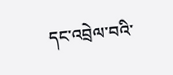དང་འབྲེལ་བའི་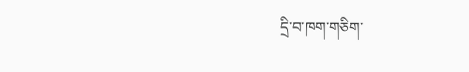དྲི་བ་ཁག་གཅིག་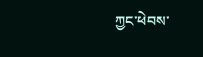ཀྱང་ཕེབས་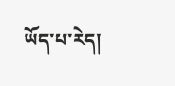ཡོད་པ་རེད།